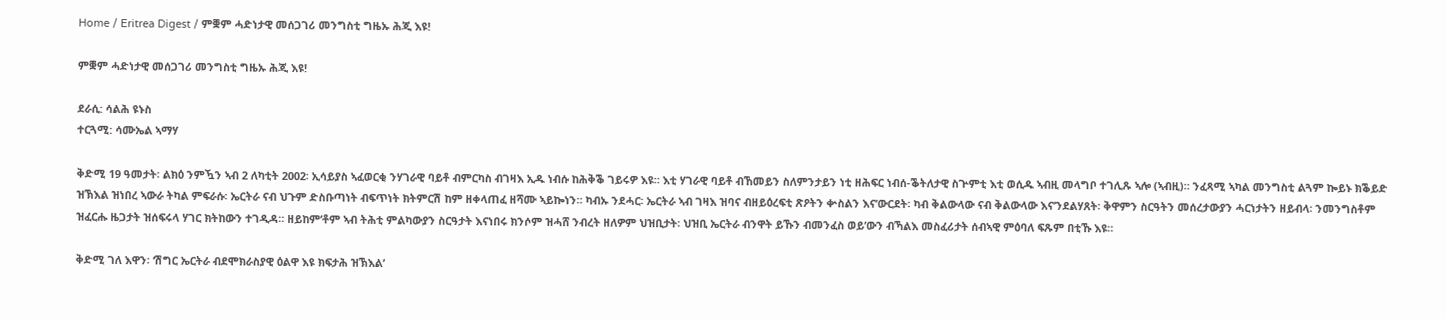Home / Eritrea Digest / ምቛም ሓድነታዊ መሰጋገሪ መንግስቲ ግዜኡ ሕጂ እዩ!

ምቛም ሓድነታዊ መሰጋገሪ መንግስቲ ግዜኡ ሕጂ እዩ!

ደራሲ: ሳልሕ ዩኑስ
ተርጓሚ: ሳሙኤል ኣማሃ

ቅድሚ 19 ዓመታት፡ ልክዕ ንምዃን ኣብ 2 ለካቲት 2002፡ ኢሳይያስ ኣፈወርቂ ንሃገራዊ ባይቶ ብምርካስ ብገዛእ ኢዱ ነብሱ ከሕቅቕ ገይሩዎ እዩ። እቲ ሃገራዊ ባይቶ ብኸመይን ስለምንታይን ነቲ ዘሕፍር ነብሰ-ቕትለታዊ ስጕምቲ እቲ ወሲዱ ኣብዚ መላግቦ ተገሊጹ ኣሎ (ኣብዚ)። ንፈጻሚ ኣካል መንግስቲ ልጓም ኰይኑ ክቕይድ ዝኽእል ዝነበረ ኣውራ ትካል ምፍራሱ፡ ኤርትራ ናብ ህጉም ድስቡጣነት ብፍጥነት ክትምርሽ ከም ዘቀላጠፈ ዘሻሙ ኣይኰነን። ካብኡ ንደሓር፡ ኤርትራ ኣብ ገዛእ ዝባና ብዘይዕረፍቲ ጽዖትን ቍስልን እና’ውርደት፡ ካብ ቅልውላው ናብ ቅልውላው እና’ንደልሃጸት፡ ቅዋምን ስርዓትን መሰረታውያን ሓርነታትን ዘይብላ፡ ንመንግስቶም ዝፈርሑ ዜጋታት ዝሰፍሩላ ሃገር ክትከውን ተገዲዳ። ዘይከም’ቶም ኣብ ትሕቲ ምልካውያን ስርዓታት እናነበሩ ክንሶም ዝሓሸ ንብረት ዘለዎም ህዝቢታት፡ ህዝቢ ኤርትራ ብንዋት ይኹን ብመንፈስ ወይ’ውን ብኻልእ መስፈሪታት ሰብኣዊ ምዕባለ ፍጹም በቲኹ እዩ።

ቅድሚ ገለ እዋን፡ ‘ሽግር ኤርትራ ብደሞክራስያዊ ዕልዋ እዩ ክፍታሕ ዝኽእል’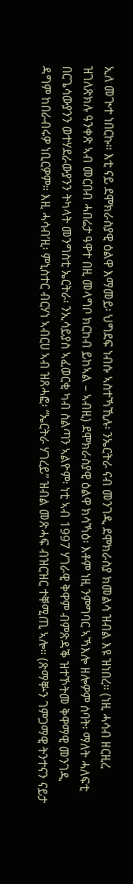ኢለ መጒተ ነበርኩ። እቲ ናይ ደሞክራስያዊ ዕልዋ እማመይ፡ ህግደፍ ነብሱ ኣስተኻኺሉ፡ ንኤርትራ ናብ መንገዲ ደሞክራስያ ክመልሳ ዝብል እዩ ዝነበረ። (ነዚ ሓሳብ ዘርዚረ ዝገለጽክሉ ዓንቀጽ ኣብ መርበብ ሓበሬታ ዓዋተ በዚ መላግቦ ክርከብ ይከኣል – ኣብዚ) ደሞክራስያዊ ዕልዋ ክሳኻዕ፡ እቶም ነዚ ንምግባር ኣኻእሎ ዘሎዎም ሰባት፡ ማለት ሓለፍቲ በርጌሳውያንን ወተሃደራውያንን ትካላት መንግስቲ ኤርትራ፡ ንኢሳይያስ ኣፈወርቂ ካብ ስልጣን ኣልዮም፡ ነቲ ኣብ 1997 ሃገራዊ ቅዋም ብምጽዳቕ ዝተኾትመ ቅዋማዊ መንገዲ ዳግም ከበራብሩዎ ነቢርዎም። እዚ ሓሳብ’ዚ፡ ምኒስተር ብርሃነ ኣብርሀ ኣብ ዝጸሓፎ፡ “ኤርትራ ሃገረይ” ዝብል መጽሓፍ ብዝርዝር ተቐሚጢ ኣሎ። (ጽማቝን ገምጋማዊ ትንተናን ናይታ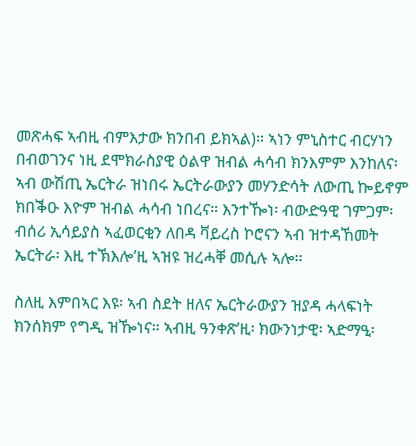መጽሓፍ ኣብዚ ብምእታው ክንበብ ይክኣል)። ኣነን ምኒስተር ብርሃነን በብወገንና ነዚ ደሞክራስያዊ ዕልዋ ዝብል ሓሳብ ክንእምም እንከለና፡ ኣብ ውሽጢ ኤርትራ ዝነበሩ ኤርትራውያን መሃንድሳት ለውጢ ኰይኖም ክበቕዑ እዮም ዝብል ሓሳብ ነበረና። እንተዀነ፡ ብውድዓዊ ገምጋም፡ ብሰሪ ኢሳይያስ ኣፈወርቂን ለበዳ ቫይረስ ኮሮናን ኣብ ዝተዳኸመት ኤርትራ፡ እዚ ተኽእሎ’ዚ ኣዝዩ ዝረሓቐ መሲሉ ኣሎ።

ስለዚ እምበኣር እዩ፡ ኣብ ስደት ዘለና ኤርትራውያን ዝያዳ ሓላፍነት ክንሰክም የግዲ ዝዀነና። ኣብዚ ዓንቀጽ’ዚ፡ ክውንነታዊ፡ ኣድማዒ፡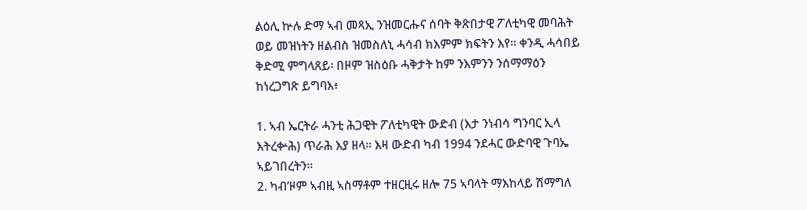ልዕሊ ኵሉ ድማ ኣብ መጻኢ ንዝመርሑና ሰባት ቅጽበታዊ ፖለቲካዊ መባሕት ወይ መዝነትን ዘልብስ ዝመስለኒ ሓሳብ ክእምም ክፍትን እየ። ቀንዲ ሓሳበይ ቅድሚ ምግላጸይ፡ በዞም ዝስዕቡ ሓቅታት ከም ንእምንን ንሰማማዕን ከነረጋግጽ ይግባእ፥

1. ኣብ ኤርትራ ሓንቲ ሕጋዊት ፖለቲካዊት ውድብ (እታ ንነብሳ ግንባር ኢላ እትረቍሕ) ጥራሕ እያ ዘላ። እዛ ውድብ ካብ 1994 ንደሓር ውድባዊ ጉባኤ ኣይገበረትን።
2. ካብ’ዞም ኣብዚ ኣስማቶም ተዘርዚሩ ዘሎ 75 ኣባላት ማእከላይ ሽማግለ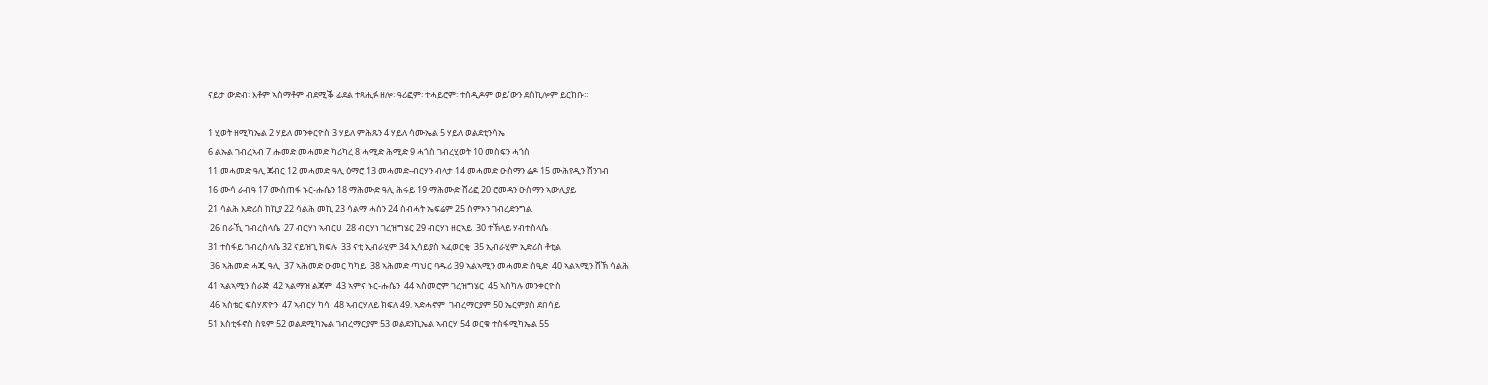ናይታ ውድብ፡ እቶም ኣስማቶም ብደሚቕ ፊደል ተጻሒፉ ዘሎ፡ ዓሪፎም፡ ተሓይሮም፡ ተሰዲዶም ወይ’ውን ደስኪሎም ይርከቡ።

1 ሂወት ዘሚካኤል 2 ሃይለ መንቀርዮስ 3 ሃይለ ምሕጹን 4 ሃይለ ሳሙኤል 5 ሃይለ ወልደቲንሳኤ
6 ልኡል ገብረኣብ 7 ሑመድ መሓመድ ካሪካረ 8 ሓሚድ ሕሚድ 9 ሓጎስ ገብረሂወት 10 መስፍን ሓጎስ
11 መሓመድ ዓሊ ጃብር 12 መሓመድ ዓሊ ዕማሮ 13 መሓመድ-ብርሃን ብላታ 14 መሓመድ ዑስማን ሬዶ 15 ሙሕየዲን ሸንገብ
16 ሙሳ ራብዓ 17 ሙስጠፋ ኑር-ሑሴን 18 ማሕሙድ ዓሊ ሕሩይ 19 ማሕሙድ ሸሪፎ 20 ሮመዳን ዑስማን ኣውሊያይ
21 ሳልሕ እድሪስ ከኪያ 22 ሳልሕ መኪ 23 ሳልማ ሓሰን 24 ስብሓት ኤፍሬም 25 ስምኦን ገብረድንግል
 26 በራኺ ገብረስላሴ  27 ብርሃነ ኣብርሀ  28 ብርሃነ ገረዝግሄር 29 ብርሃነ ዘርኣይ  30 ተኽላይ ሃብተስላሴ
31 ተስፋይ ገብረስላሴ 32 ናይዝጊ ክፍሉ  33 ናቲ ኢብራሂም 34 ኢሳይያስ ኣፈወርቂ  35 ኢብራሂም ኢድሪስ ቶቲል
 36 ኣሕመድ ሓጂ ዓሊ  37 ኣሕመድ ዑመር ካካይ  38 ኣሕመድ ጣህር ባዱሪ 39 ኣልኣሚን መሓመድ ስዒድ  40 ኣልኣሚን ሸኽ ሳልሕ
41 ኣልኣሚን ስራጅ  42 ኣልማዝ ልጃም  43 ኣምና ኑር-ሑሴን  44 ኣስመሮም ገረዝግሄር  45 ኣስካሉ መንቀርዮስ
 46 ኣስቴር ፍስሃጽዮን  47 ኣብርሃ ካሳ  48 ኣብርሃለይ ክፍለ 49. ኣድሓኖም  ገብረማርያም 50 ኤርምያስ ደበሳይ
51 እስቲፋኖስ ስዩም 52 ወልደሚካኤል ገብረማርያም 53 ወልደንኪኤል ኣብርሃ 54 ወርቁ ተስፋሚካኤል 55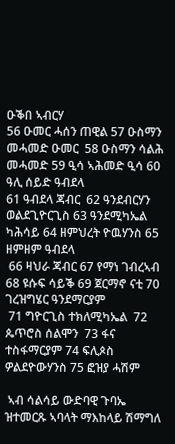ዑቕበ ኣብርሃ
56 ዑመር ሓሰን ጠዊል 57 ዑስማን መሓመድ ዑመር  58 ዑስማን ሳልሕ መሓመድ 59 ዒሳ ኣሕመድ ዒሳ 60 ዓሊ ሰይድ ዓብደላ
61 ዓብደላ ጃብር  62 ዓንደብርሃን ወልደጊዮርጊስ 63 ዓንደሚካኤል ካሕሳይ 64 ዘምህረት ዮዉሃንስ 65 ዘምዘም ዓብደላ
 66 ዛህራ ጃብር 67 የማነ ገብረኣብ 68 ዩሱፍ ሳይቕ 69 ጀርማኖ ናቲ 70 ገረዝግሄር ዓንደማርያም
 71 ግዮርጊስ ተክለሚካኤል  72 ጴጥሮስ ሰልሞን  73 ፋና ተስፋማርያም 74 ፍሊጶስ ዎልደዮውሃንስ 75 ፎዝያ ሓሽም

 ኣብ ሳልሳይ ውድባዊ ጉባኤ ዝተመርጹ ኣባላት ማእከላይ ሽማግለ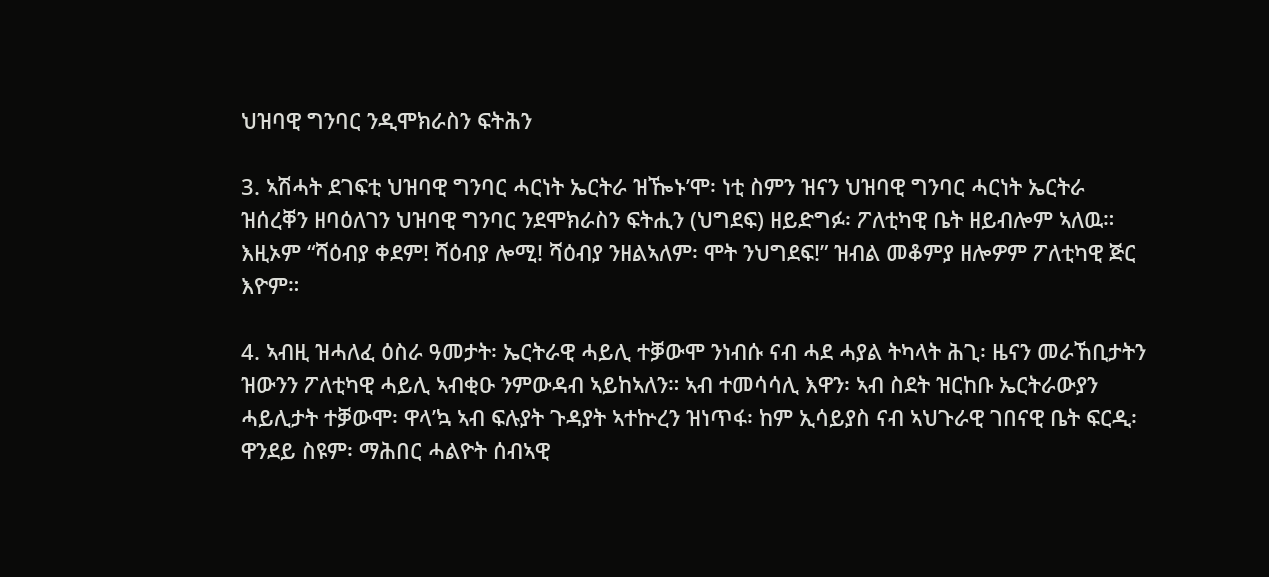ህዝባዊ ግንባር ንዲሞክራስን ፍትሕን

3. ኣሽሓት ደገፍቲ ህዝባዊ ግንባር ሓርነት ኤርትራ ዝዀኑ’ሞ፡ ነቲ ስምን ዝናን ህዝባዊ ግንባር ሓርነት ኤርትራ ዝሰረቐን ዘባዕለገን ህዝባዊ ግንባር ንደሞክራስን ፍትሒን (ህግደፍ) ዘይድግፉ፡ ፖለቲካዊ ቤት ዘይብሎም ኣለዉ። እዚኦም “ሻዕብያ ቀደም! ሻዕብያ ሎሚ! ሻዕብያ ንዘልኣለም፡ ሞት ንህግደፍ!” ዝብል መቆምያ ዘሎዎም ፖለቲካዊ ጅር እዮም።

4. ኣብዚ ዝሓለፈ ዕስራ ዓመታት፡ ኤርትራዊ ሓይሊ ተቓውሞ ንነብሱ ናብ ሓደ ሓያል ትካላት ሕጊ፡ ዜናን መራኸቢታትን ዝውንን ፖለቲካዊ ሓይሊ ኣብቂዑ ንምውዳብ ኣይከኣለን። ኣብ ተመሳሳሊ እዋን፡ ኣብ ስደት ዝርከቡ ኤርትራውያን ሓይሊታት ተቓውሞ፡ ዋላ’ኳ ኣብ ፍሉያት ጉዳያት ኣተኵረን ዝነጥፋ፡ ከም ኢሳይያስ ናብ ኣህጉራዊ ገበናዊ ቤት ፍርዲ፡ ዋንደይ ስዩም፡ ማሕበር ሓልዮት ሰብኣዊ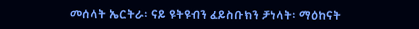መሰላት ኤርትራ፡ ናይ ዩትዩብን ፈይስቡክን ቻነላት፡ ማዕከናት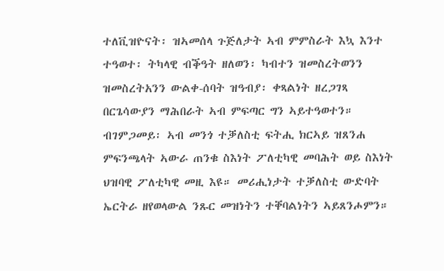ተለቪዝዮናት፡ ዝኣመሰላ ጉጅለታት ኣብ ምምስራት እኳ እንተ ተዓወተ፡ ትካላዊ ብቕዓት ዘለወን፡ ካብተን ዝመስረትወንን ዝመስረትአንን ውልቀ-ሰባት ዝዓብያ፡ ቀጻልነት ዘረጋገጻ በርጌሳውያን ማሕበራት ኣብ ምፍጣር ግን ኣይተዓወተን። ብገምጋመይ፡ ኣብ መንጎ ተቓለስቲ ፍትሒ ክርኣይ ዝጸንሐ ምፍንጫላት ኣውራ ጠንቁ ስእነት ፖለቲካዊ መባሕት ወይ ስእነት ህዝባዊ ፖለቲካዊ መዚ እዩ። መሪሒነታት ተቓለስቲ ውድባት ኤርትራ ዘየወላውል ንጹር መዝነትን ተቐባልነትን ኣይጸንሖምን።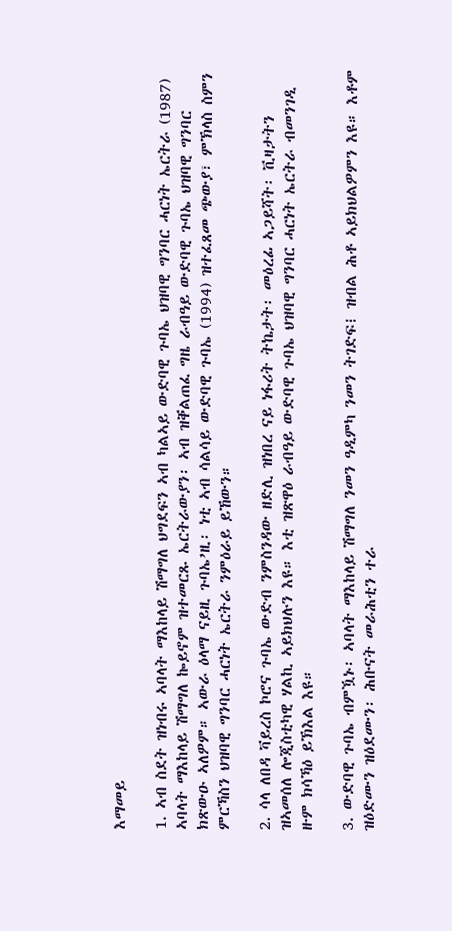እማመይ

1. ኣብ ስደት ዝነብሩ ኣባላት ማእከላይ ሽማግለ ህግደፍን ኣብ ካልኣይ ውድባዊ ጉባኤ ህዝባዊ ግንባር ሓርነት ኤርትራ (1987) ኣባላት ማእከላይ ሽማግለ ኰይኖም ዝተመርጹ ኤርትራውያን፡ ኣብ ዝቐልጠፈ ግዜ ራብዓይ ውድባዊ ጉባኤ ህዝባዊ ግንባር ክጽውዑ ኣለዎም። ኣውራ ዕላማ ናይዚ ጉባኤ’ዚ፡ ነቲ ኣብ ሳልሳይ ውድባዊ ጉባኤ (1994) ዝተፈጸመ ጭውያ፣ ምኽላስ ስምን ምርኻስን ህዝባዊ ግንባር ሓርነት ኤርትራ ንምዕራይ ይኸውን።

2. ሳላ ለበዳ ቫይረስ ኮሮና ጉባኤ ውድብ ንምስንዳው ዘድሊ ዝነበረ ናይ ነፋሪት ትኬታት፡ መዕረፊ ኣጋይሻት፡ ቪዛታትን ዝኣመሰለ ሎጂስቲካዊ ሃልኪ ኣይክህሉን እዩ። እቲ ዝጽዋዕ ራብዓይ ውድባዊ ጉባኤ ህዝባዊ ግንባር ሓርነት ኤርትራ ብመንገዲ ዙም ክሳኻዕ ይኽእል እዩ።

3. ውድባዊ ጉባኤ ብምዃኑ፡ ኣባላት ማእከላይ ሽማግለ ንመን ዓዲምካ ንመን ትገድፍ፧ ዝብል ሕቶ ኣይክህልዎምን እዩ። እቶም ዝዕድሙን ዝዕደሙን፡ ሕቡናት መራሕቲን ተራ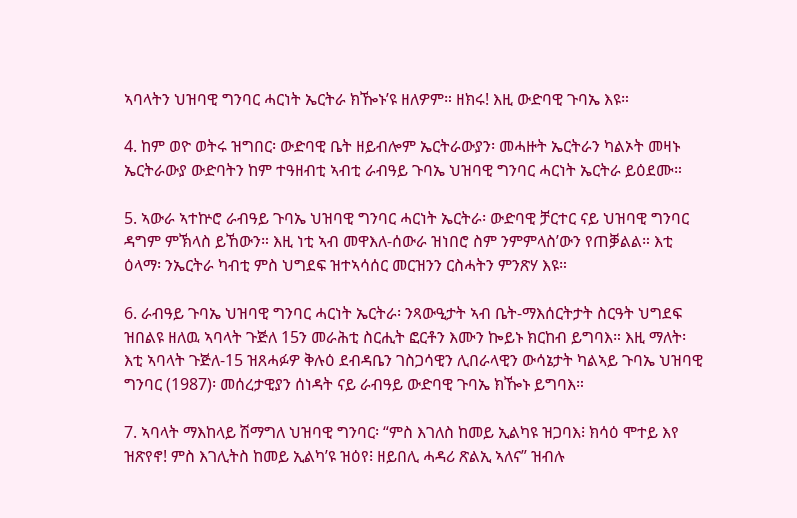ኣባላትን ህዝባዊ ግንባር ሓርነት ኤርትራ ክዀኑ’ዩ ዘለዎም። ዘክሩ! እዚ ውድባዊ ጉባኤ እዩ።

4. ከም ወዮ ወትሩ ዝግበር፡ ውድባዊ ቤት ዘይብሎም ኤርትራውያን፡ መሓዙት ኤርትራን ካልኦት መዛኑ ኤርትራውያ ውድባትን ከም ተዓዘብቲ ኣብቲ ራብዓይ ጉባኤ ህዝባዊ ግንባር ሓርነት ኤርትራ ይዕደሙ።

5. ኣውራ ኣተኵሮ ራብዓይ ጉባኤ ህዝባዊ ግንባር ሓርነት ኤርትራ፡ ውድባዊ ቻርተር ናይ ህዝባዊ ግንባር ዳግም ምኽላስ ይኸውን። እዚ ነቲ ኣብ መዋእለ-ሰውራ ዝነበሮ ስም ንምምላስ’ውን የጠቓልል። እቲ ዕላማ፡ ንኤርትራ ካብቲ ምስ ህግደፍ ዝተኣሳሰር መርዝንን ርስሓትን ምንጽሃ እዩ።

6. ራብዓይ ጉባኤ ህዝባዊ ግንባር ሓርነት ኤርትራ፡ ንጻውዒታት ኣብ ቤት-ማእሰርትታት ስርዓት ህግደፍ ዝበልዩ ዘለዉ ኣባላት ጉጅለ 15ን መራሕቲ ስርሒት ፎርቶን እሙን ኰይኑ ክርከብ ይግባእ። እዚ ማለት፡ እቲ ኣባላት ጉጅለ-15 ዝጸሓፉዎ ቅሉዕ ደብዳቤን ገስጋሳዊን ሊበራላዊን ውሳኔታት ካልኣይ ጉባኤ ህዝባዊ ግንባር (1987)፡ መሰረታዊያን ሰነዳት ናይ ራብዓይ ውድባዊ ጉባኤ ክዀኑ ይግባእ።

7. ኣባላት ማእከላይ ሽማግለ ህዝባዊ ግንባር፡ “ምስ እገለስ ከመይ ኢልካዩ ዝጋባእ፧ ክሳዕ ሞተይ እየ ዝጽየኖ! ምስ እገሊትስ ከመይ ኢልካ’ዩ ዝዕየ፧ ዘይበሊ ሓዳሪ ጽልኢ ኣለና” ዝብሉ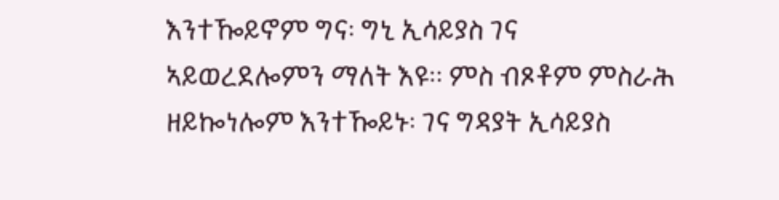እንተዀይኖም ግና፡ ግኒ ኢሳይያስ ገና ኣይወረደሎምን ማለት እዩ። ምስ ብጾቶም ምስራሕ ዘይኰነሎም እንተዀይኑ፡ ገና ግዳያት ኢሳይያስ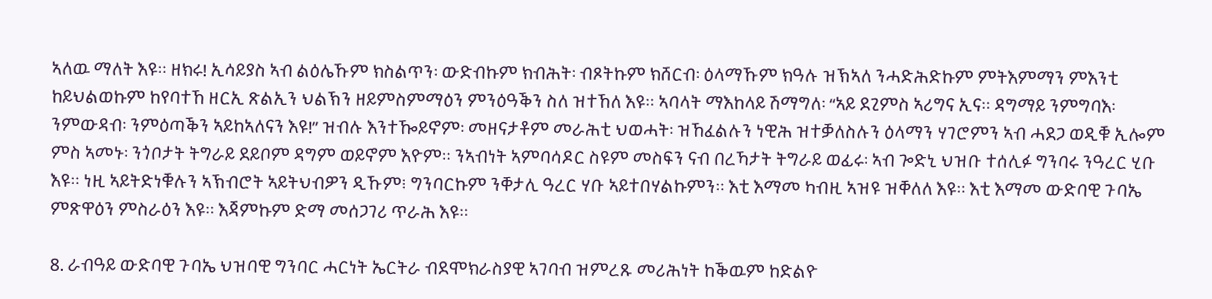ኣለዉ ማለት እዩ። ዘክሩ! ኢሳይያስ ኣብ ልዕሌኹም ክስልጥን፡ ውድብኩም ክብሕት፡ ብጾትኩም ክሸርብ፡ ዕላማኹም ክዓሉ ዝኽኣለ ንሓድሕድኩም ምትእምማን ምእንቲ ከይህልወኩም ከየባተኸ ዘርኢ ጽልኢን ህልኽን ዘይምስምማዕን ምንዕዓቕን ስለ ዝተኸለ እዩ። ኣባላት ማእከላይ ሽማግለ፡ “ኣይ ደጊምስ ኣሪግና ኢና። ዳግማይ ንምግባእ፡ ንምውዳብ፡ ንምዕጣቕን ኣይከኣለናን እዩ!” ዝብሉ እንተዀይኖም፡ መዘናታቶም መራሕቲ ህወሓት፡ ዝኸፈልሉን ነዊሕ ዝተቓለስሉን ዕላማን ሃገሮምን ኣብ ሓደጋ ወዲቑ ኢሎም ምስ ኣመኑ፡ ንጎቦታት ትግራይ ደይቦም ዳግም ወይኖም እዮም። ንኣብነት ኣምባሳዶር ስዩም መስፍን ናብ በረኻታት ትግራይ ወፊሩ፡ ኣብ ጐድኒ ህዝቡ ተሰሊፉ ግንባሩ ንዓረር ሂቡ እዩ። ነዚ ኣይትድነቑሉን ኣኽብሮት ኣይትህብዎን ዲኹም፧ ግንባርኩም ንቐታሊ ዓረር ሃቡ ኣይተበሃልኩምን። እቲ እማመ ካብዚ ኣዝዩ ዝቐለለ እዩ። እቲ እማመ ውድባዊ ጉባኤ ምጽዋዕን ምስራዕን እዩ። እጃምኩም ድማ መሰጋገሪ ጥራሕ እዩ።

8. ራብዓይ ውድባዊ ጉባኤ ህዝባዊ ግንባር ሓርነት ኤርትራ ብደሞክራስያዊ ኣገባብ ዝምረጹ መሪሕነት ከቕዉም ከድልዮ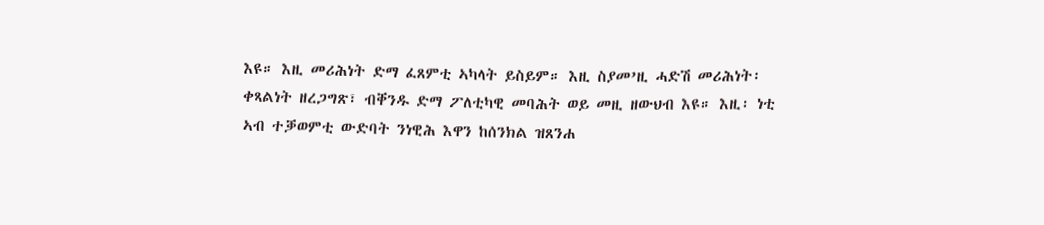እዩ። እዚ መሪሕነት ድማ ፈጸምቲ ኣካላት ይስይም። እዚ ስያመ’ዚ ሓድሽ መሪሕነት፡ ቀጻልነት ዘረጋግጽ፣ ብቐንዱ ድማ ፖለቲካዊ መባሕት ወይ መዚ ዘውህብ እዩ። እዚ፡ ነቲ ኣብ ተቓወምቲ ውድባት ንነዊሕ እዋን ከሰንክል ዝጸንሐ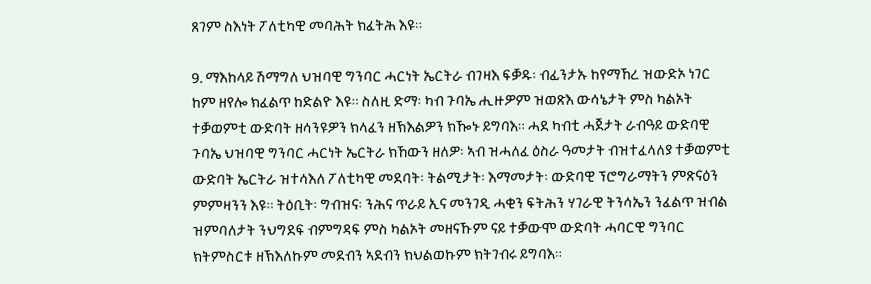ጸገም ስእነት ፖለቲካዊ መባሕት ክፈትሕ እዩ።

9. ማእከላይ ሽማግለ ህዝባዊ ግንባር ሓርነት ኤርትራ ብገዛእ ፍቓዱ፡ ብፊንታኡ ከየማኸረ ዝውድኦ ነገር ከም ዘየሎ ክፈልጥ ከድልዮ እዩ። ስለዚ ድማ፡ ካብ ጉባኤ ሒዙዎም ዝወጽእ ውሳኔታት ምስ ካልኦት ተቓወምቲ ውድባት ዘሳንዩዎን ክላፈን ዘኽእልዎን ክዀኑ ይግባእ። ሓደ ካብቲ ሓጀታት ራብዓይ ውድባዊ ጉባኤ ህዝባዊ ግንባር ሓርነት ኤርትራ ክኸውን ዘለዎ፡ ኣብ ዝሓለፈ ዕስራ ዓመታት ብዝተፈላለያ ተቓወምቲ ውድባት ኤርትራ ዝተሳእለ ፖለቲካዊ መደባት፡ ትልሚታት፡ እማመታት፡ ውድባዊ ፕሮግራማትን ምጽናዕን ምምዛንን እዩ። ትዕቢት፡ ግብዝና፡ ንሕና ጥራይ ኢና መንገዲ ሓቂን ፍትሕን ሃገራዊ ትንሳኤን ንፈልጥ ዝብል ዝምባለታት ንህግደፍ ብምግዳፍ ምስ ካልኦት መዘናኹም ናይ ተቓውሞ ውድባት ሓባርዊ ግንባር ክትምስርቱ ዘኽእለኩም መደብን ኣደብን ክህልወኩም ክትገብሩ ይግባእ።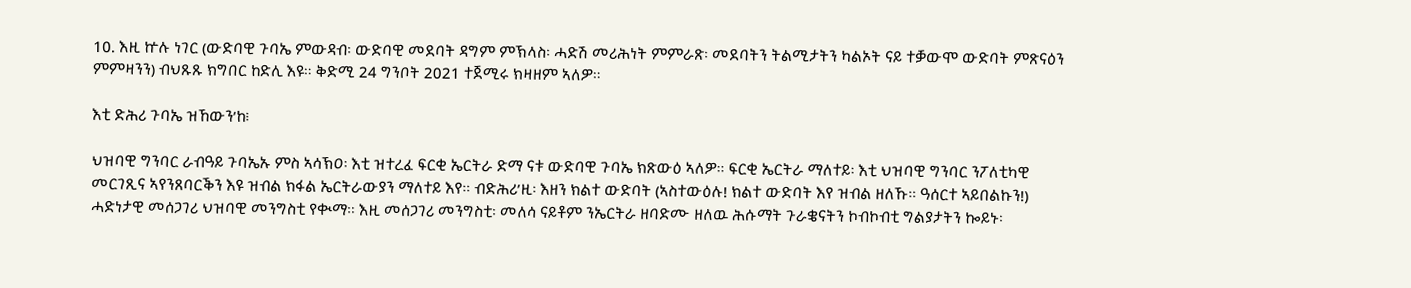10. እዚ ኵሉ ነገር (ውድባዊ ጉባኤ ምውዳብ፡ ውድባዊ መደባት ዳግም ምኽላስ፡ ሓድሽ መሪሕነት ምምራጽ፡ መደባትን ትልሚታትን ካልኦት ናይ ተቓውሞ ውድባት ምጽናዕን ምምዛንን) ብህጹጹ ክግበር ከድሊ እዩ። ቅድሚ 24 ግንቦት 2021 ተጀሚሩ ክዛዘም ኣለዎ።

እቲ ድሕሪ ጉባኤ ዝኸውን’ከ፧

ህዝባዊ ግንባር ራብዓይ ጉባኤኡ ምስ ኣሳኽዐ፡ እቲ ዝተረፈ ፍርቂ ኤርትራ ድማ ናቱ ውድባዊ ጉባኤ ክጽውዕ ኣለዎ። ፍርቂ ኤርትራ ማለተይ፡ እቲ ህዝባዊ ግንባር ንፖለቲካዊ መርገጺና ኣየንጸባርቕን እዩ ዝብል ክፋል ኤርትራውያን ማለተይ እየ። ብድሕሪ’ዚ፡ እዘን ክልተ ውድባት (ኣስተውዕሉ! ክልተ ውድባት እየ ዝብል ዘለኹ። ዓሰርተ ኣይበልኩን!) ሓድነታዊ መሰጋገሪ ህዝባዊ መንግስቲ የቊማ። እዚ መሰጋገሪ መንግስቲ፡ መለሳ ናይቶም ንኤርትራ ዘባድሙ ዘለዉ ሕሱማት ጉራቌናትን ኮብኮብቲ ግልያታትን ኰይኑ፡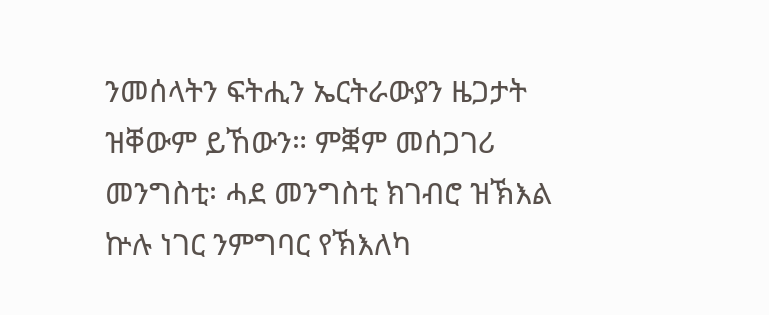ንመሰላትን ፍትሒን ኤርትራውያን ዜጋታት ዝቐውም ይኸውን። ምቛም መሰጋገሪ መንግስቲ፡ ሓደ መንግስቲ ክገብሮ ዝኽእል ኵሉ ነገር ንምግባር የኽእለካ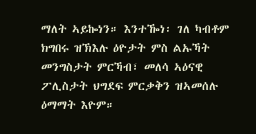ማለት ኣይኰነን። እንተዀነ፡ ገለ ካብቶም ክግበሩ ዝኽእሉ ዕዮታት ምስ ልኡኻት መንግስታት ምርኻብ፣ መለሳ ኣዕናዊ ፖሊስታት ህግደፍ ምርቃቅን ዝኣመሰሉ ዕማማት እዮም።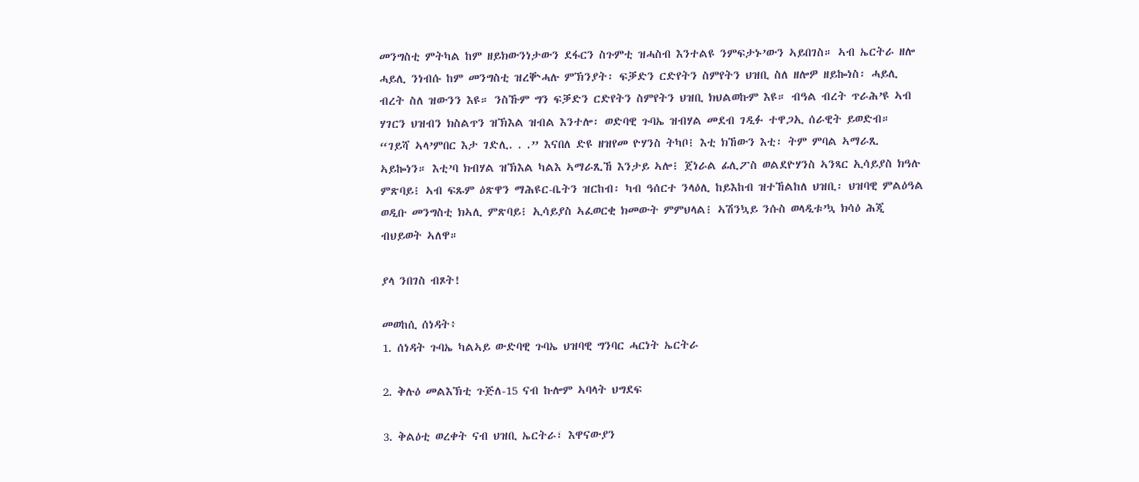መንግስቲ ምትካል ከም ዘይክውንነታውን ደፋርን ስጉምቲ ዝሓስብ እንተልዩ ንምፍታኑ’ውን ኣይበገስ። ኣብ ኤርትራ ዘሎ ሓይሊ ንነብሱ ከም መንግስቲ ዝረቝሓሉ ምኽንያት፡ ፍቓድን ርድየትን ስምየትን ህዝቢ ስለ ዘሎዎ ዘይኰነስ፡ ሓይሊ ብረት ስለ ዝውንን እዩ። ንስኹም ግን ፍቓድን ርድየትን ስምየትን ህዝቢ ክህልወኩም እዩ። ብዓል ብረት ጥራሕ’ዩ ኣብ ሃገርን ህዝብን ክስልጥን ዝኽእል ዝብል እንተሎ፡ ወድባዊ ጉባኤ ዝብሃል መደብ ገዲፉ ተዋጋኢ ሰራዊት ይወድብ። “ገይሻ ኣላ’ምበር እታ ገድሊ. . .” እናበለ ድዩ ዘዝየመ ዮሃንስ ትካቦ፧ እቲ ክኸውን እቲ፡ ትም ምባል ኣማራጺ ኣይኰነን። እቲ’ባ ክብሃል ዝኽእል ካልእ ኣማራጺኸ እንታይ ኣሎ፧ ጀነራል ፊሊፖስ ወልደዮሃንስ ኣንጻር ኢሳይያስ ክዓሉ ምጽባይ፧ ኣብ ፍጹም ዕጽዋን ማሕዩር-ቤትን ዝርከብ፡ ካብ ዓሰርተ ንላዕሊ ከይእከብ ዝተኸልከለ ህዝቢ፡ ህዝባዊ ምልዕዓል ወዲቡ መንግስቲ ክኣሊ ምጽባይ፧ ኢሳይያስ ኣፈወርቂ ክመውት ምምህላል፧ ኣሽንኳይ ንሱስ ወላዲቱ’ኳ ክሳዕ ሕጂ ብህይወት ኣለዋ።

ያላ ንበገስ ብጾት!

መወከሲ ሰነዳት፥
1. ሰነዳት ጉባኤ ካልኣይ ውድባዊ ጉባኤ ህዝባዊ ግንባር ሓርነት ኤርትራ

2. ቅሉዕ መልእኽቲ ጉጅለ-15 ናብ ኩሎም ኣባላት ህግደፍ

3. ቅልዕቲ ወረቀት ናብ ህዝቢ ኤርትራ፣ እዋናውያን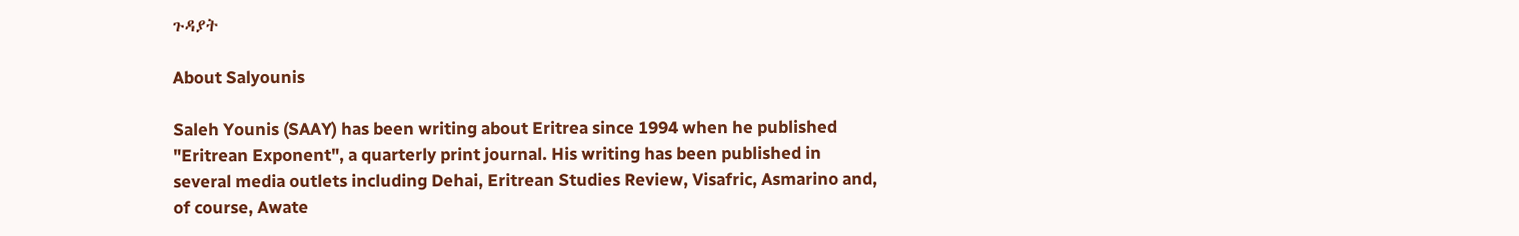ጉዳያት

About Salyounis

Saleh Younis (SAAY) has been writing about Eritrea since 1994 when he published "Eritrean Exponent", a quarterly print journal. His writing has been published in several media outlets including Dehai, Eritrean Studies Review, Visafric, Asmarino and, of course, Awate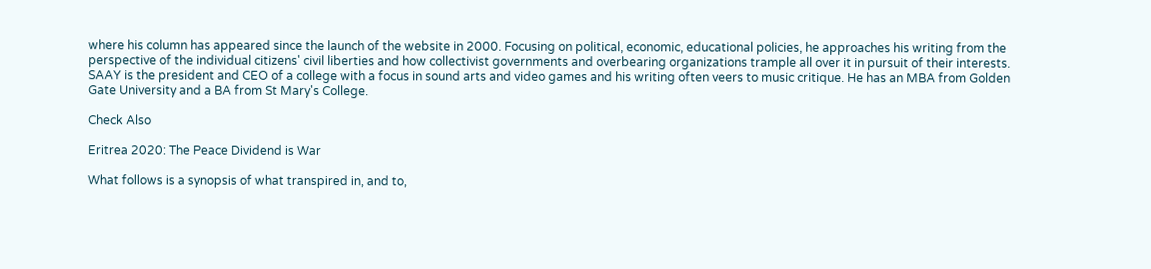where his column has appeared since the launch of the website in 2000. Focusing on political, economic, educational policies, he approaches his writing from the perspective of the individual citizens' civil liberties and how collectivist governments and overbearing organizations trample all over it in pursuit of their interests. SAAY is the president and CEO of a college with a focus in sound arts and video games and his writing often veers to music critique. He has an MBA from Golden Gate University and a BA from St Mary's College.

Check Also

Eritrea 2020: The Peace Dividend is War

What follows is a synopsis of what transpired in, and to,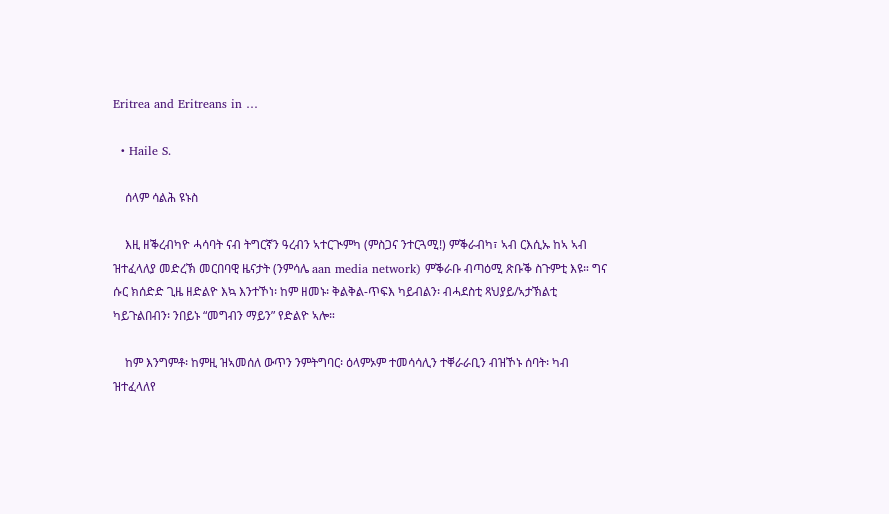Eritrea and Eritreans in …

  • Haile S.

    ሰላም ሳልሕ ዩኑስ

    እዚ ዘቕረብካዮ ሓሳባት ናብ ትግርኛን ዓረብን ኣተርጒምካ (ምስጋና ንተርጓሚ!) ምቕራብካ፣ ኣብ ርእሲኡ ከኣ ኣብ ዝተፈላለያ መድረኽ መርበባዊ ዜናታት (ንምሳሌ aan media network) ምቕራቡ ብጣዕሚ ጽቡቕ ስጉምቲ እዩ። ግና ሱር ክሰድድ ጊዜ ዘድልዮ እኳ እንተኾነ፡ ከም ዘመኑ፡ ቅልቅል-ጥፍእ ካይብልን፡ ብሓደስቲ ጻህያይ/ኣታኽልቲ ካይጉልበብን፡ ንበይኑ “መግብን ማይን” የድልዮ ኣሎ።

    ከም እንግምቶ፡ ከምዚ ዝኣመሰለ ውጥን ንምትግባር፡ ዕላምኦም ተመሳሳሊን ተቐራራቢን ብዝኾኑ ሰባት፡ ካብ ዝተፈላለየ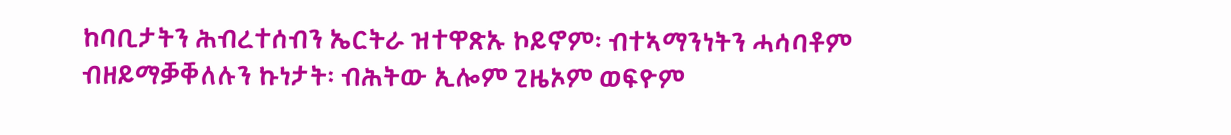ከባቢታትን ሕብረተሰብን ኤርትራ ዝተዋጽኡ ኮይኖም፡ ብተኣማንነትን ሓሳባቶም ብዘይማቓቐለሉን ኩነታት፡ ብሕትው ኢሎም ጊዜኦም ወፍዮም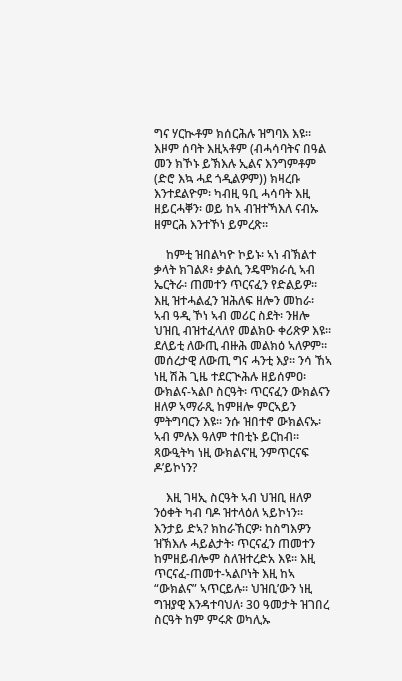ግና ሃርኲቶም ክሰርሕሉ ዝግባእ እዩ። እዞም ሰባት እዚኣቶም (ብሓሳባትና በዓል መን ክኾኑ ይኽእሉ ኢልና እንግምቶም (ድሮ እኳ ሓደ ጎዲልዎም)) ክዛረቡ እንተደልዮም፡ ካብዚ ዓቢ ሓሳባት እዚ ዘይርሓቐን፡ ወይ ከኣ ብዝተኻእለ ናብኡ ዘምርሕ እንተኾነ ይምረጽ።

    ከምቲ ዝበልካዮ ኮይኑ፡ ኣነ ብኽልተ ቃላት ክገልጾ፥ ቃልሲ ንዴሞክራሲ ኣብ ኤርትራ፡ ጠመተን ጥርናፈን የድልይዎ። እዚ ዝተሓልፈን ዝሕለፍ ዘሎን መከራ፡ ኣብ ዓዲ ኾነ ኣብ መሪር ስደት፡ ንዘሎ ህዝቢ ብዝተፈላለየ መልክዑ ቀሪጽዎ እዩ። ደለይቲ ለውጢ ብዙሕ መልክዕ ኣለዎም። መሰረታዊ ለውጢ ግና ሓንቲ እያ። ንሳ ኸኣ ነዚ ሽሕ ጊዜ ተደርጒሕሉ ዘይሰምዐ፡ ውክልና-ኣልቦ ስርዓት፡ ጥርናፈን ውክልናን ዘለዎ ኣማራጺ ከምዘሎ ምርኣይን ምትግባርን እዩ። ንሱ ዝበተኖ ውክልናኡ፡ ኣብ ምሉእ ዓለም ተበቲኑ ይርከብ። ጻውዒትካ ነዚ ውክልና’ዚ ንምጥርናፍ ዶ’ይኮነን?

    እዚ ገዛኢ ስርዓት ኣብ ህዝቢ ዘለዎ ንዕቀት ካብ ባዶ ዝተላዕለ ኣይኮነን። እንታይ ድኣ? ክከራኸርዎ፡ ከስግእዎን ዝኽእሉ ሓይልታት፡ ጥርናፈን ጠመተን ከምዘይብሎም ስለዝተረድአ እዩ። እዚ ጥርናፈ-ጠመተ-ኣልቦነት እዚ ከኣ “ውክልና” ኣጥርይሉ። ህዝቢ’ውን ነዚ ግዝያዊ እንዳተባህለ፡ 30 ዓመታት ዝገበረ ስርዓት ከም ምሩጽ ወካሊኡ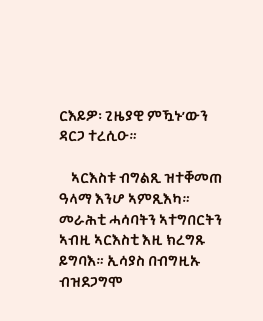ርእይዎ፡ ጊዜያዊ ምዃኑ’ውን ዳርጋ ተረሲዑ።

    ኣርእስቱ ብግልጺ ዝተቐመጠ ዓላማ እንሆ ኣምጺእካ። መራሕቲ ሓሳባትን ኣተግበርትን ኣብዚ ኣርእስቲ እዚ ክረግጹ ይግባእ። ኢሳያስ በብግዚኡ ብዝደጋግሞ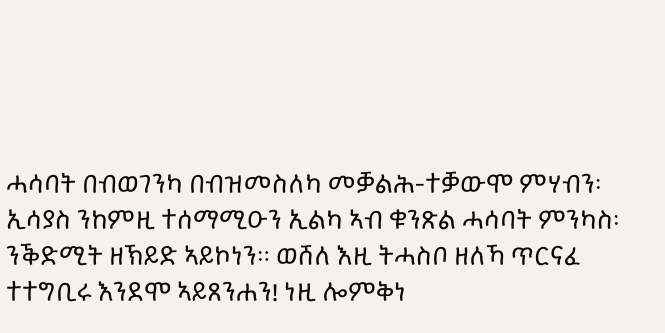ሓሳባት በብወገንካ በብዝመስለካ መቓልሕ-ተቓውሞ ምሃብን፡ ኢሳያስ ንከምዚ ተሰማሚዑን ኢልካ ኣብ ቁንጽል ሓሳባት ምንካስ፡ ንቕድሚት ዘኽይድ ኣይኮነን። ወሸለ እዚ ትሓስቦ ዘለኻ ጥርናፈ ተተግቢሩ እንደሞ ኣይጸንሐን! ነዚ ሎምቅነ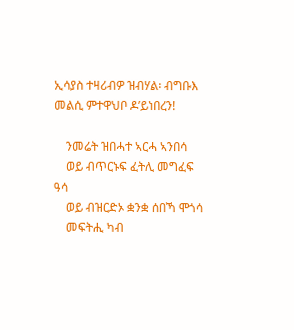ኢሳያስ ተዛሪብዎ ዝብሃል፡ ብግቡእ መልሲ ምተዋህቦ ዶ’ይነበረን!

    ንመሬት ዝበሓተ ኣርሓ ኣንበሳ
    ወይ ብጥርኑፍ ፈትሊ መግፈፍ ዓሳ
    ወይ ብዝርድኦ ቋንቋ ሰበኻ ሞጎሳ
    መፍትሒ ካብ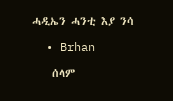ሓዲኤን ሓንቲ እያ ንሳ

  • Brhan

    ሰላም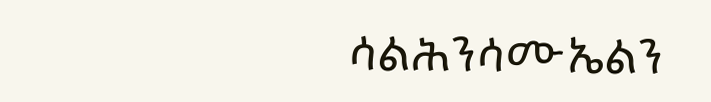ሳልሕንሳሙኤልን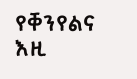የቐንየልና እዚ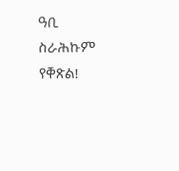ዓቢ ስራሕኩም የቐጽል!